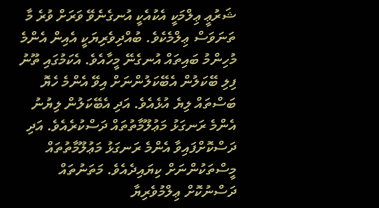ޝަރުޢީ ޢިލްމަކީ އެކުއެކީ އުނގެނެވޭ ވަރަށް ވުރެ މާ ތަނަވަސް ޢިލްމެކެވެ. ބުއްދިވެރިޔަކީ އެއިން އެންމެ މުހިންމު ބައިތައް އުނގެނޭ މީހާއެވެ. އެކަމުގައި ތޫނު ފިލި ބޭކަލުން އެބޭކަލުންނަށް އިވޭ އެންމެ ހެޔޮ ބަސްތައް ލިޔެ އުޅެއެވެ. އަދި އެބޭކަލުން ލިޔުނު އެންމެ ރަނގަޅު މަޢުލޫމާތުތައް ދަސްކުރެއެވެ. އަދި ދަސްކޮށްފައިވާ އެންމެ ރަނގަޅު މަޢުލޫމާތުތައް މީސްތަކުންނަށް ކިޔައިދެއެވެ. މަތަނުތައް ދަސްނުކޮށް ޢިލްމުވެރިޔާ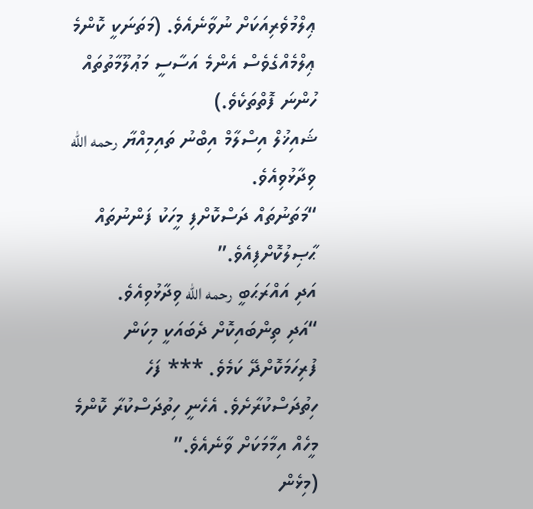ޢިލްމުވެރިއަކަށް ނުވާނެއެވެ. (މަތަނަކީ ކޮންމެ ޢިލްމެއްގެވެސް އެންމެ އަސާސީ މަޢުލޫމާތުތައް ހުންނަ ފޮތްތަކެވެ.)
ޝައިޚުލް އިސްލާމް އިބްނު ތައިމިއްޔާ رحمه الله ވިދާޅުވިއެވެ.
“މަތަނުތައް ދަސްކޮށްފި މީހަކު ފަންނުތައް ޙާޞިލުކޮށްފިއެވެ.”
އަދި އައްރަޙަބީ رحمه الله ވިދާޅުވިއެވެ.
“އަދި ތިންބައިކޮށް ދެބައަކީ މިކަން ފުރިހަމަކޮށްދޭ ކަމެވެ. *** ފަހެ ހިތުދަސްކުރާށެވެ. އެހެނީ ހިތުދަސްކުރާ ކޮންމެ މީހެއް އިމާމަކަށް ވާނެއެވެ.”
(މިޅެން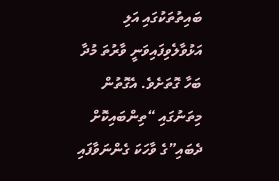ބައިތުތަކުގައި އަލި އަޅުވާލެވިފައިވަނީ ވާރުތަ މުދާ ބަހާ ގޮތަށެވެ. އެގޮތުން މިތަނުގައި “ތިންބައިކޮށް ދެބައި”ގެ ވާހަކަ ގެންނަވާފައި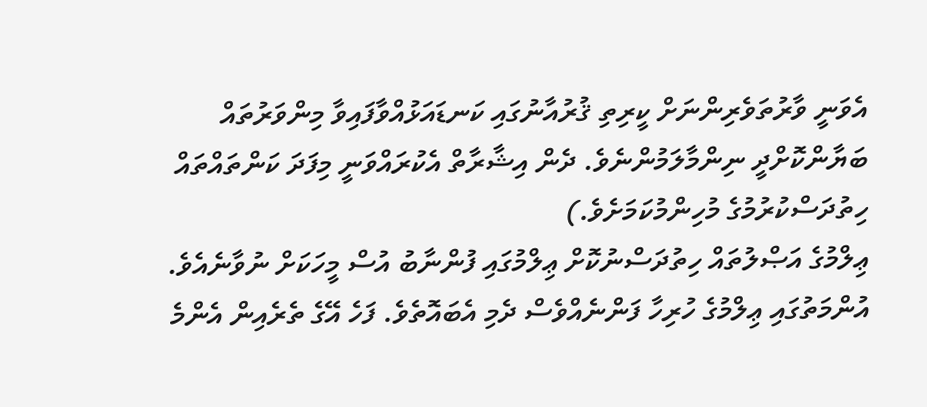އެވަނީ ވާރުތަވެރިންނަށް ކީރިތި ޤުރުއާނުގައި ކަނޑައަޅުއްވާފައިވާ މިންވަރުތައް ބަޔާންކޮށްދީ ނިންމާލަމުންނެވެ. ދެން އިޝާރާތް އެކުރައްވަނީ މިފަދަ ކަންތައްތައް ހިތުދަސްކުރުމުގެ މުހިންމުކަމަށެވެ.)
ޢިލްމުގެ އަޞްލުތައް ހިތުދަސްނުކޮށް ޢިލްމުގައި ފުންނާބު އުސް މީހަކަށް ނުވާނެއެވެ. އުންމަތުގައި ޢިލްމުގެ ހުރިހާ ފަންނެއްވެސް ދެމި އެބައޮތެވެ. ފަހެ އޭގެ ތެރެއިން އެންމެ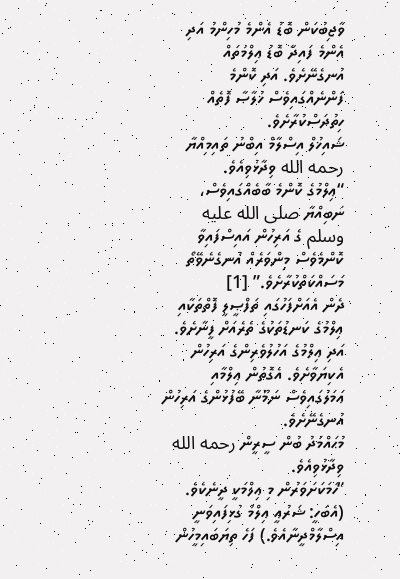ވާޖިބުކަން ބޮޑު އެންމެ މުހިންމު އަދި އެންމެ ފައިދާ ބޮޑު ޢިލްމުތައް އުނގެނޭށެވެ. އަދި ކޮންމެ ފަންނެއްގައިވެސް ޚުލާޞާ ފޮތެއް ހިތުދަސްކުރާށެވެ.
ޝައިޚުލް އިސްލާމް އިބްނު ތައިމިއްޔާ رحمه الله ވިދާޅުވިއެވެ.
“ޢިލްމުގެ ކޮންމެ ބާބެއްގައިވެސް، ނަބިއްޔާ صلى الله عليه وسلم ގެ އަރިހުން އައިސްފައިވާ ކޮންމެވެސް މިންވަރެއް އުނގެނެވޭތޯ މަސައްކަތްކުރާށެވެ.” [1]
ދެން އެއަށްފަހުގައި ތަފްޞީލީ ފޮތްތަކާއި ޢިލްމުގެ ކަނޑުތަކުގެ ތެރެއަށް ފީނާށެވެ. އަދި ޢިލްމުގެ އަހުލުވެރިންގެ އަރިހުން އެކިޔަވާށެވެ. އެގޮތުން ޢިލްމާއި ޢަމަލުގައިވެސް ނަމޫނާ ބޭފުޅުންގެ އަރިހުން އުނގެނޭށެވެ.
މުޙައްމަދު ބުން ސީރީން رحمه الله ވިދާޅުވިއެވެ.
“ހަމަކަށަވަރުން މި ޢިލްމަކީ ދީނެކެވެ. (އެބަހީ: ޝަރުޢީ ޢިލްމު ގުޅިފައިވަނީ އިސްލާމްދީނާއެވެ.) ފަހެ ތިޔަބައިމީހުން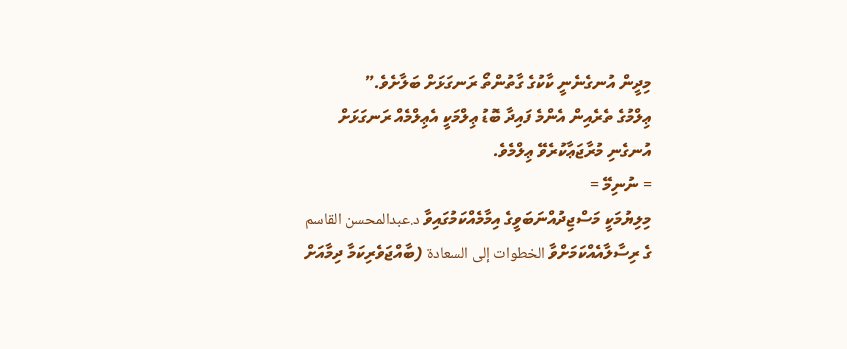މިދީން އުނގެނެނީ ކާކުގެ ގާތުންތޯ ރަނގަޅަށް ބަލާށެވެ.”
ޢިލްމުގެ ތެރެއިން އެންމެ ފައިދާ ބޮޑު ޢިލްމަކީ އެޢިލްމެއް ރަނގަޅަށް އުނގެނި މުރާޖަޢާކުރެވޭ ޢިލްމެވެ.
= ނުނިމޭ =
މިލިޔުމަކީ މަސްޖިދުއްނަބަވީގެ އިމާމެއްކަމުގައިވާ د.عبدالمحسن القاسم ގެ ރިސާލާއެއްކަމަށްވާ الخطوات إلى السعادة (ބާއްޖަވެރިކަމާ ދިމާއަށް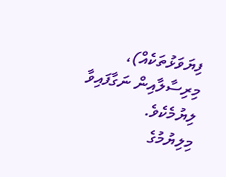ފިޔަވަޅުތަކެއް)، މިރިސާލާއިން ނަގާފައިވާ ލިޔުމެކެވެ.
މިލިޔުމުގެ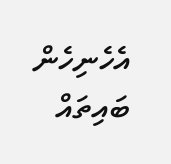އެހެނިހެން ބައިތައް